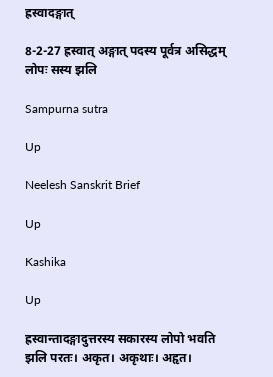ह्रस्वादङ्गात्

8-2-27 ह्रस्वात् अङ्गात् पदस्य पूर्वत्र असिद्धम् लोपः सस्य झलि

Sampurna sutra

Up

Neelesh Sanskrit Brief

Up

Kashika

Up

ह्रस्वान्तादङ्गादुत्तरस्य सकारस्य लोपो भवति झलि परतः। अकृत। अकृथाः। अहृत।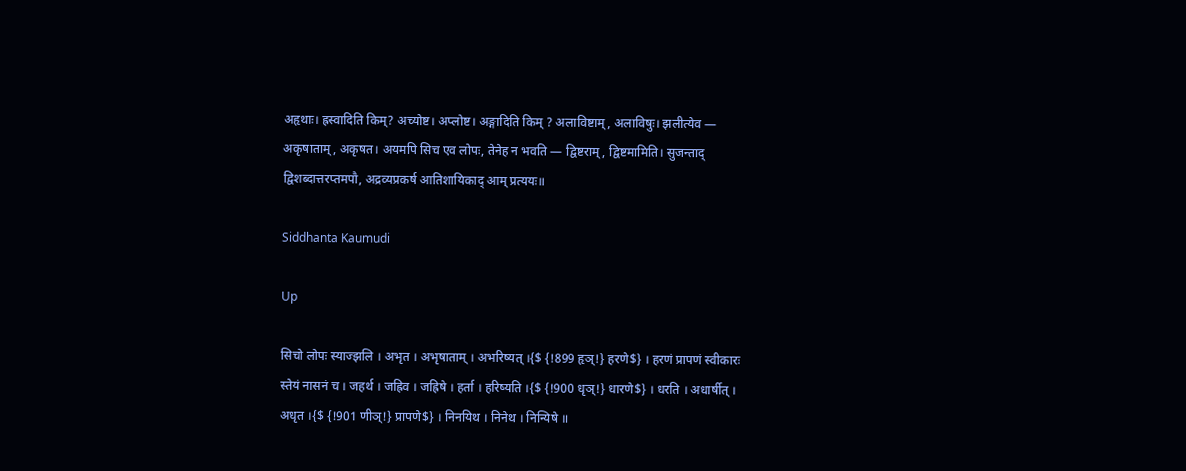अहृथाः। ह्रस्वादिति किम्? अच्योष्ट। अप्लोष्ट। अङ्गादिति किम् ? अलाविष्टाम्, अलाविषुः। झलीत्येव — अकृषाताम्, अकृषत। अयमपि सिच एव लोपः, तेनेह न भवति — द्विष्टराम्, द्विष्टमामिति। सुजन्ताद् द्विशब्दात्तरप्तमपौ, अद्रव्यप्रकर्ष आतिशायिकाद् आम् प्रत्ययः॥

Siddhanta Kaumudi

Up

सिचो लोपः स्याज्झलि । अभृत । अभृषाताम् । अभरिष्यत् ।{$ {!899 हृञ्!} हरणे$} । हरणं प्रापणं स्वीकारः स्तेयं नासनं च । जहर्थ । जह्रिव । जह्रिषे । हर्ता । हरिष्यति ।{$ {!900 धृञ्!} धारणे$} । धरति । अधार्षीत् । अधृत ।{$ {!901 णीञ्!} प्रापणे$} । निनयिथ । निनेथ । निन्यिषे ॥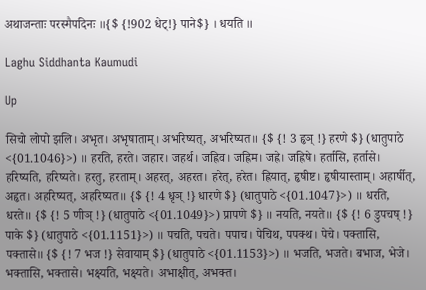अथाजन्ताः परस्मैपदिनः ॥{$ {!902 धेट्!} पाने$} । धयति ॥

Laghu Siddhanta Kaumudi

Up

सिचो लोपो झलि। अभृत। अभृषाताम्। अभरिष्यत्, अभरिष्यत॥ {$ {! 3 हृञ् !} हरणे $} (धातुपाठे <{01.1046}>) ॥ हरति, हरते। जहार। जहर्थ। जह्रिव। जह्रिम। जह्रे। जह्रिषे। हर्तासि, हर्तासे। हरिष्यति, हरिष्यते। हरतु, हरताम्। अहरत्, अहरत। हरेत्, हरेत। ह्रियात्, हृषीष्ट। हृषीयास्ताम्। अहार्षीत्, अहृत। अहरिष्यत्, अहरिष्यत॥ {$ {! 4 धृञ् !} धारणे $} (धातुपाठे <{01.1047}>) ॥ धरति, धरते॥ {$ {! 5 णीञ् !} (धातुपाठे <{01.1049}>) प्रापणे $} ॥ नयति, नयते॥ {$ {! 6 डुपचष् !} पाके $} (धातुपाठे <{01.1151}>) ॥ पचति, पचते। पपाच। पेचिथ, पपक्थ। पेचे। पक्तासि, पक्तासे॥ {$ {! 7 भज !} सेवायाम् $} (धातुपाठे <{01.1153}>) ॥ भजति, भजते। बभाज, भेजे। भक्तासि, भक्तासे। भक्ष्यति, भक्ष्यते। अभाक्षीत्, अभक्त।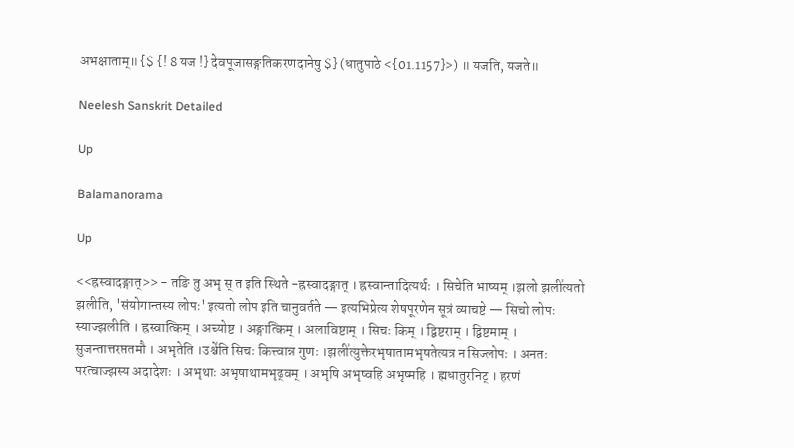अभक्षाताम्॥ {$ {! 8 यज !} देवपूजासङ्गतिकरणदानेषु $} (धातुपाठे <{01.1157}>) ॥ यजति, यजते॥

Neelesh Sanskrit Detailed

Up

Balamanorama

Up

<<ह्रस्वादङ्गात्>> - तङि तु अभृ स् त इति स्थिते -ह्रस्वादङ्गात् । ह्रस्वान्तादित्यर्थः । सिचेति भाष्यम् ।झलो झली॑त्यतो झलीति, 'संयोगान्तस्य लोपः' इत्यतो लोप इति चानुवर्तते — इत्यभिप्रेत्य शेषपूरणेन सूत्रं व्याचष्टे — सिचो लोपः स्याज्झलीति । ह्रस्वात्किम् । अच्योष्ट । अङ्गात्किम् । अलाविष्टाम् । सिचः किम् । द्विष्टराम् । द्विष्टमाम् । सुजन्तात्तरप्ततमौ । अभृतेति ।उश्चे॑ति सिचः कित्त्वान्न गुणः ।झली॑त्युक्तेरभृषातामभृषतेत्यत्र न सिज्लोपः । अनतः परत्वाज्झस्य अदादेशः । अभृथाः अभृषाथामभृढ्वम् । अभृषि अभृष्वहि अभृष्महि । ह्मधातुरनिट् । हरणं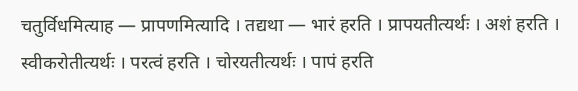चतुर्विधमित्याह — प्रापणमित्यादि । तद्यथा — भारं हरति । प्रापयतीत्यर्थः । अशं हरति । स्वीकरोतीत्यर्थः । परत्वं हरति । चोरयतीत्यर्थः । पापं हरति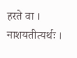हरते वा । नाशयतीत्यर्थः ।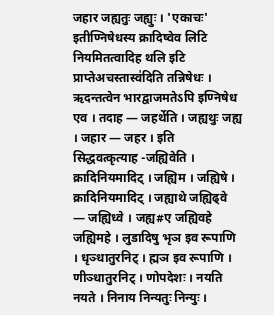जहार जह्यतुः जह्युः । 'एकाचः' इतीण्निषेधस्य क्रादिष्वेव लिटि नियमितत्वादिह थलि इटि प्राप्तेअचस्तास्व॑दिति तन्निषेधः । ऋदन्तत्वेन भारद्वाजमतेऽपि इण्निषेध एव । तदाह — जहर्थेति । जह्यथुः जह्य । जहार — जहर । इति सिद्धवत्कृत्याह -जह्यिवेति । क्रादिनियमादिट् । जह्यिम । जह्यिषे । क्रादिनियमादिट् । जह्याथे जह्यिढ्वे — जह्यिध्वे । जह्य#ए जह्यिवहे जह्यिमहे । लुडादिषु भृञ इव रूपाणि । धृञ्धातुरनिट् । ह्मञ इव रूपाणि । णीञ्धातुरनिट् । णोपदेशः । नयति नयते । निनाय निन्यतुः निन्युः ।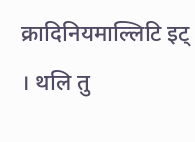क्रादिनियमाल्लिटि इट् । थलि तु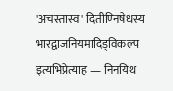'अचस्तास्व' दितीण्निषेधस्य भारद्वाजनियमादिड्विकल्प इत्यभिप्रेत्याह — निनयिथ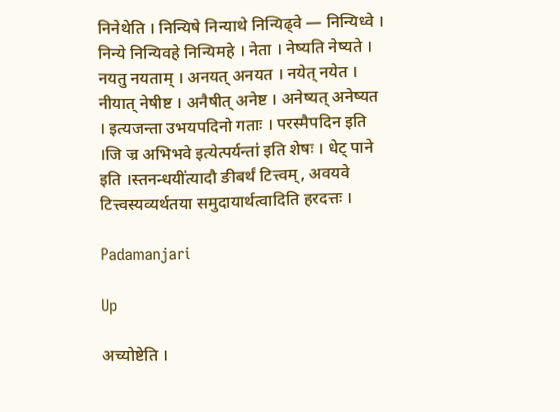निनेथेति । निन्यिषे निन्याथे निन्यिढ्वे — निन्यिध्वे । निन्ये निन्यिवहे निन्यिमहे । नेता । नेष्यति नेष्यते । नयतु नयताम् । अनयत् अनयत । नयेत् नयेत । नीयात् नेषीष्ट । अनैषीत् अनेष्ट । अनेष्यत् अनेष्यत । इत्यजन्ता उभयपदिनो गताः । परस्मैपदिन इति ।जि ज्र अभिभवे इत्येत्पर्यन्ता॑ इति शेषः । धेट् पाने इति ।स्तनन्धयी॑त्यादौ ङीबर्थं टित्त्वम्, अवयवे टित्त्वस्यव्यर्थतया समुदायार्थत्वादिति हरदत्तः ।

Padamanjari

Up

अच्योष्टेति ।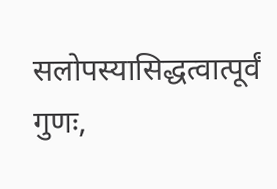सलोपस्यासिद्धत्वात्पूर्वं गुणः,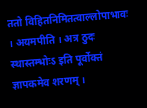ततो विहितनिमितत्वाल्लोपाभावः । अयमपीति । अत्र ठुदः स्थास्तम्भोःऽ इति पूर्वोक्तं ज्ञापकमेव शरणम् ।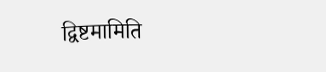द्विष्टमामिति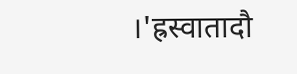।'ह्रस्वातादौ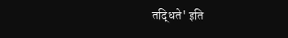तद्धिते' इति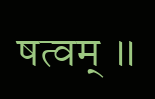षत्वम् ॥